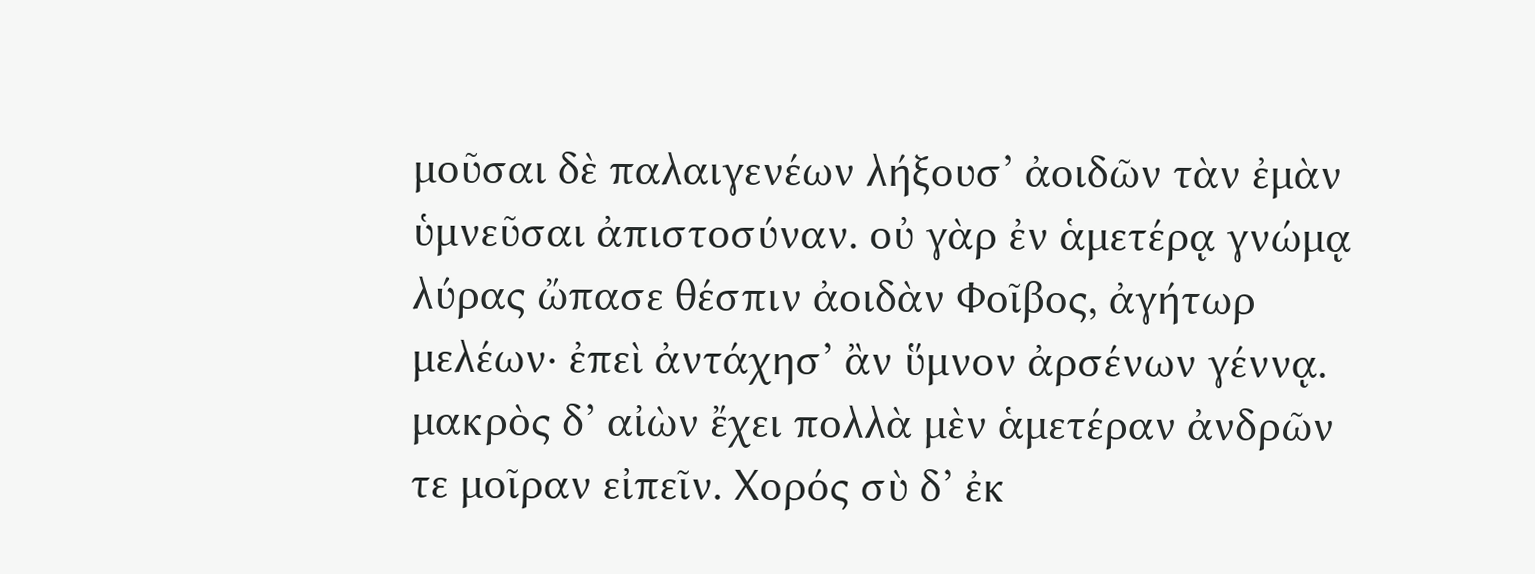μοῦσαι δὲ παλαιγενέων λήξουσ’ ἀοιδῶν τὰν ἐμὰν ὑμνεῦσαι ἀπιστοσύναν. οὐ γὰρ ἐν ἁμετέρᾳ γνώμᾳ λύρας ὤπασε θέσπιν ἀοιδὰν Φοῖβος, ἀγήτωρ μελέων· ἐπεὶ ἀντάχησ’ ἂν ὕμνον ἀρσένων γέννᾳ. μακρὸς δ’ αἰὼν ἔχει πολλὰ μὲν ἁμετέραν ἀνδρῶν τε μοῖραν εἰπεῖν. Χορός σὺ δ’ ἐκ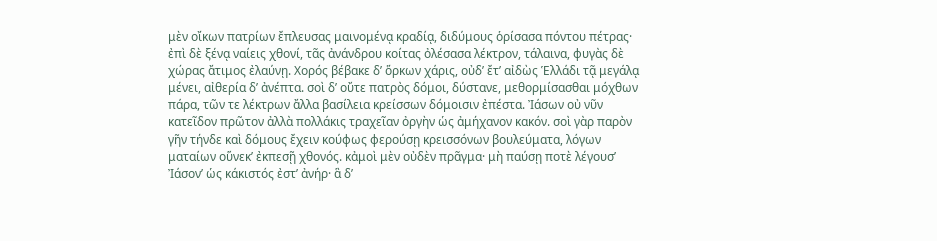μὲν οἴκων πατρίων ἔπλευσας μαινομένᾳ κραδίᾳ, διδύμους ὁρίσασα πόντου πέτρας· ἐπὶ δὲ ξένᾳ ναίεις χθονί, τᾶς ἀνάνδρου κοίτας ὀλέσασα λέκτρον, τάλαινα, φυγὰς δὲ χώρας ἄτιμος ἐλαύνῃ. Χορός βέβακε δ’ ὅρκων χάρις, οὐδ’ ἔτ’ αἰδὼς Ἑλλάδι τᾷ μεγάλᾳ μένει, αἰθερία δ’ ἀνέπτα. σοὶ δ’ οὔτε πατρὸς δόμοι, δύστανε, μεθορμίσασθαι μόχθων πάρα, τῶν τε λέκτρων ἄλλα βασίλεια κρείσσων δόμοισιν ἐπέστα. Ἰάσων οὐ νῦν κατεῖδον πρῶτον ἀλλὰ πολλάκις τραχεῖαν ὀργὴν ὡς ἀμήχανον κακόν. σοὶ γὰρ παρὸν γῆν τήνδε καὶ δόμους ἔχειν κούφως φερούσῃ κρεισσόνων βουλεύματα, λόγων ματαίων οὕνεκ’ ἐκπεσῇ χθονός. κἀμοὶ μὲν οὐδὲν πρᾶγμα· μὴ παύσῃ ποτὲ λέγουσ’ Ἰάσον’ ὡς κάκιστός ἐστ’ ἀνήρ· ἃ δ’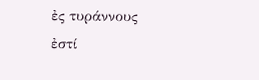ἐς τυράννους ἐστί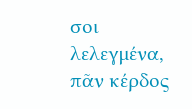σοι λελεγμένα, πᾶν κέρδος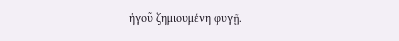ἡγοῦ ζημιουμένη φυγῇ.